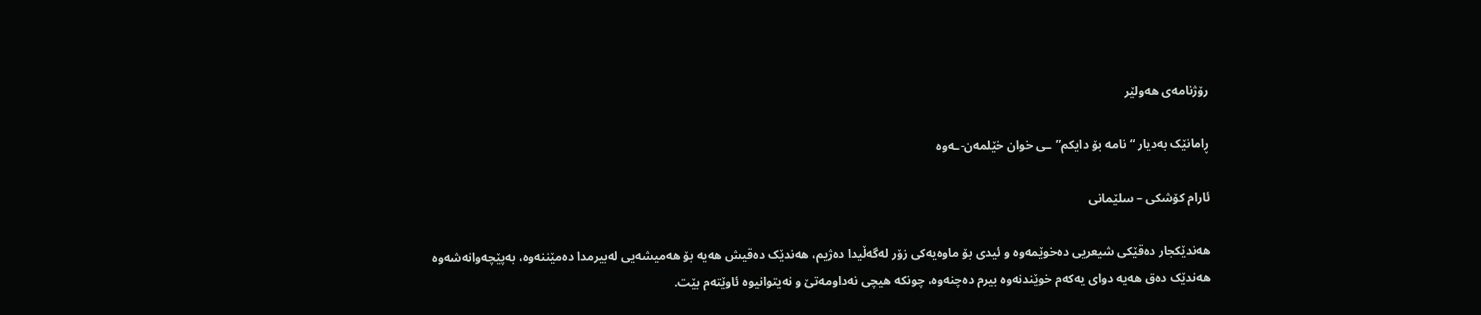رۆژنامەی ھەولێر

ڕامانێک بەدیار “نامە بۆ دایکم”ـی خوان خێلمەن-ـەوە

ئارام كۆشكی – سلێمانی

هەندێکجار دەقێکی شیعریی دەخوێمەوە و ئیدی بۆ ماوەیەکی زۆر لەگەڵیدا دەژیم، هەندێک دەقیش هەیە بۆ هەمیشەیی لەبیرمدا دەمێننەوە، بەپێچەوانەشەوە هەندێک دەق هەیە دوای یەکەم خوێندنەوە بیرم دەچنەوە، چونکە هیچی نەداومەتێ و نەیتوانیوە ئاوێتەم بێت.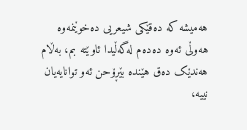هەمیشە کە دەقێکی شیعریی دەخوێنمەوە هەوڵی ئەوە دەدەم لەگەڵیدا ئاوێتە بم، بەڵام هەندێک دەق هێندە بێڕۆحن ئەو توانایەیان نییە،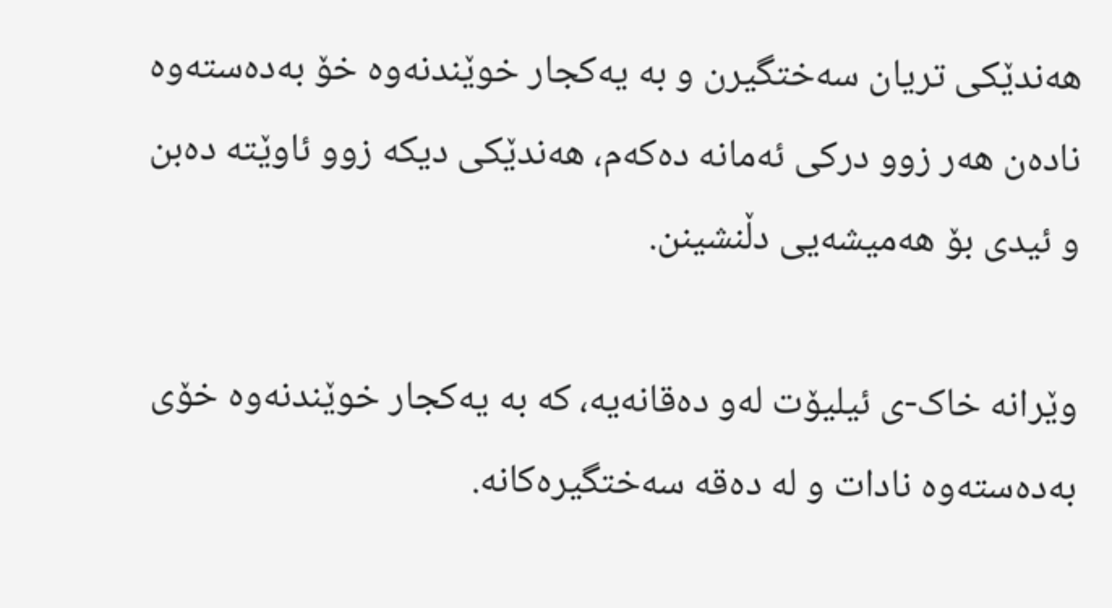هەندێکی تریان سەختگیرن و بە یەکجار خوێندنەوە خۆ بەدەستەوە نادەن هەر زوو درکی ئەمانە دەکەم، هەندێکی دیکە زوو ئاوێتە دەبن و ئیدی بۆ هەمیشەیی دڵنشینن.

وێرانە خاک-ی ئیلیۆت لەو دەقانەیە، کە بە یەکجار خوێندنەوە خۆی بەدەستەوە نادات و لە دەقە سەختگیرەکانە.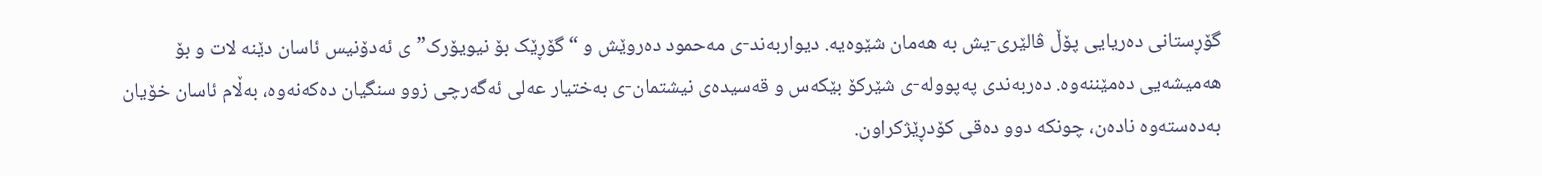گۆڕستانی دەریایی پۆڵ ڤالێری-یش بە هەمان شێوەیە. دیواربەند-ی مەحمود دەروێش و “گۆڕێک بۆ نیویۆرک”ی ئەدۆنیس ئاسان دێنە لات و بۆ هەمیشەیی دەمێننەوە. دەربەندی پەپوولە-ی شێرکۆ بێکەس و قەسیدەی نیشتمان-ی بەختیار عەلی ئەگەرچی زوو سنگیان دەکەنەوە، بەڵام ئاسان خۆیان بەدەستەوە نادەن، چونکە دوو دەقی کۆدڕێژکراون.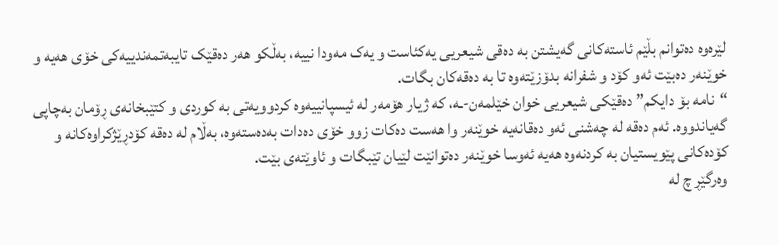لێرەوە دەتوانم بڵێم ئاستەکانی گەیشتن بە دەقی شیعریی یەکئاست و یەک مەودا نییە، بەڵکو هەر دەقێک تایبەتمەندییەکی خۆی هەیە و خوێنەر دەبێت ئەو کۆد و شفرانە بدۆزێتەوە تا بە دەقەکان بگات.
“نامە بۆ دایکم” دەقێکی شیعریی خوان خێلمەن-ـە، کە ژیار هۆمەر لە ئیسپانییەوە کردوویەتی بە کوردی و کتێبخانەی ڕۆمان بەچاپی گەیاندووە. ئەم دەقە لە چەشنی ئەو دەقانەیە خوێنەر وا هەست دەکات زوو خۆی دەدات بەدەستەوە، بەڵام لە دەقە کۆدڕێژکراوەکانە و کۆدەکانی پێویستیان بە کردنەوە هەیە ئەوسا خوێنەر دەتوانێت لێیان تێبگات و ئاوێتەی بێت.
وەرگێڕ چ لە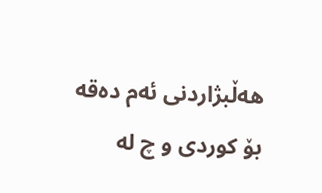هەڵبژاردنی ئەم دەقە بۆ کوردی و چ لە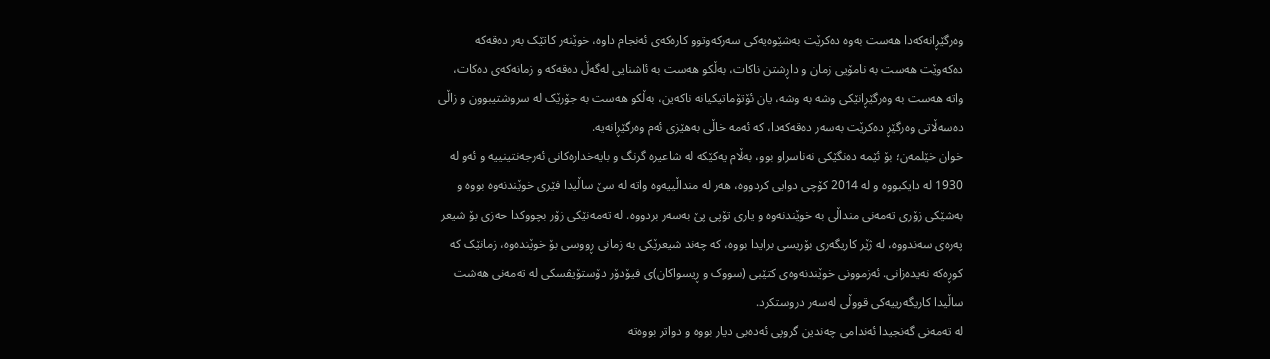وەرگێڕانەکەدا هەست بەوە دەکرێت بەشێوەیەکی سەرکەوتوو کارەکەی ئەنجام داوە، خوێنەر کاتێک بەر دەقەکە دەکەوێت هەست بە نامۆیی زمان و داڕشتن ناکات، بەڵکو هەست بە ئاشنایی لەگەڵ دەقەکە و زمانەکەی دەکات، واتە هەست بە وەرگێڕانێکی وشە بە وشە، یان ئۆتۆماتیکیانە ناکەین، بەڵکو هەست بە جۆرێک لە سروشتیبوون و زاڵی دەسەڵاتی وەرگێڕ دەکرێت بەسەر دەقەکەدا، کە ئەمە خاڵی بەهێزی ئەم وەرگێڕانەیە.
خوان خێلمەن؛ بۆ ئێمە دەنگێکی نەناسراو بوو، بەڵام یەکێکە لە شاعیرە گرنگ و بایەخدارەکانی ئەرجەنتینییە و ئەو لە 1930 لە دایکبووە و لە 2014 کۆچی دوایی کردووە، هەر لە منداڵییەوە واتە لە سێ ساڵیدا فێری خوێندنەوە بووە و بەشێکی زۆری تەمەنی منداڵی بە خوێندنەوە و یاری تۆپی پێ بەسەر بردووە. لە تەمەنێکی زۆر بچووکدا حەزی بۆ شیعر پەرەی سەندووە، لە ژێر کاریگەری بۆریسی برایدا بووە، کە چەند شیعرێکی بە زمانی ڕووسی بۆ خوێندەوە، زمانێک کە کوڕەکە نەیدەزانی. ئەزموونی خوێندنەوەی کتێبی (سووک و ڕیسواکان)ی فیۆدۆر دۆستۆیڤسکی لە تەمەنی هەشت ساڵیدا کاریگەرییەکی قووڵی لەسەر دروستکرد.
لە تەمەنی گەنجیدا ئەندامی چەندین گروپی ئەدەبی دیار بووە و دواتر بووەتە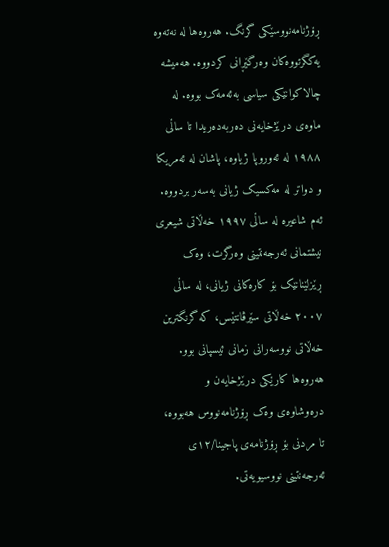ڕۆژنامەنووسێکی گرنگ. هەروەها لە نەتەوە یەکگرتووەکان وەرگێڕانی کردووە. هەمیشە چالاکوانێکی سیاسی بەئەمەک بووە. لە ماوەی درێژخایەنی دەربەدەریدا تا ساڵی ١٩٨٨ لە ئەوروپا ژیاوە، پاشان لە ئەمریکا و دواتر لە مەکسیک ژیانی بەسەر بردووە.
ئەم شاعیرە لە ساڵی ١٩٩٧ خەڵاتی شیعری نیشتمانی ئەرجەنتینی وەرگرت، وەک ڕێزلێنانێک بۆ کارەکانی ژیانی، لە ساڵی ٢٠٠٧ خەڵاتی سێرڤانتێس، کە گرنگترین خەڵاتی نووسەرانی زمانی ئیسپانی بوو. هەروەها کارێکی درێژخایەن و درەوشاوەی وەک ڕۆژنامەنووس هەبووە، تا مردنی بۆ ڕۆژنامەی پاجینا/١٢ی ئەرجەنتینی نووسیویەتی.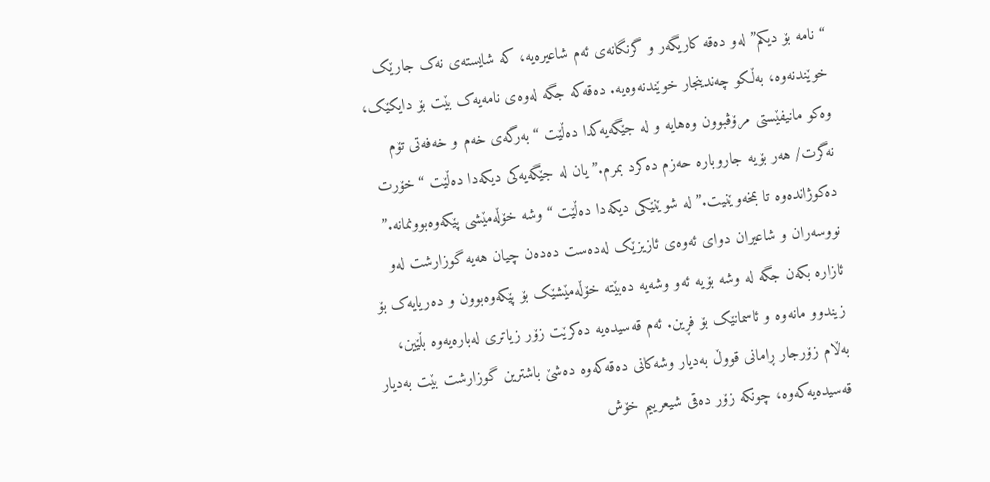“نامە بۆ دیکم” لەو دەقە کاریگەر و گرنگانەی ئەم شاعیرەیە، کە شایستەی نەک جارێک خوێندنەوە، بەڵکو چەندینجار خوێندنەوەیە. دەقەکە جگە لەوەی نامەیەک بێت بۆ دایکێک، وەکو مانیفێستی مرۆڤبوون وەهایە و لە جێگەیەکدا دەڵێت “بەرگەی خەم و خەفەتی تۆم نەگرت/ هەر بۆیە جاروبارە حەزم دەکرد بمرم.” یان لە جێگەیەکی دیکەدا دەڵێت “خۆرت دەکوژاندەوە تا بمخەوێنیت.” لە شوێنێکی دیکەدا دەڵێت “وشە خۆڵەمێشی پێکەوەبوونمانە.”
نووسەران و شاعیران دوای ئەوەی ئازیزێک لەدەست دەدەن چیان هەیە گوزارشت لەو ئازارە بکەن جگە لە وشە بۆیە ئەو وشەیە دەبێتە خۆڵەمێشێک بۆ پێکەوەبوون و دەریایەک بۆ زیندوو مانەوە و ئاسمانێک بۆ فڕین. ئەم قەسیدەیە دەکرێت زۆر زیاتری لەبارەیەوە بڵێین، بەڵام زۆرجار ڕامانی قووڵ بەدیار وشەکانی دەقەکەوە دەشێ باشترین گوزارشت بێت بەدیار قەسیدەیەکەوە، چونکە زۆر دەقی شیعرییم خۆش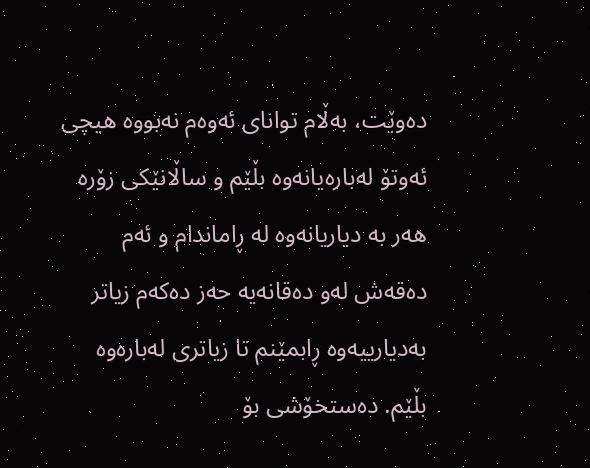دەوێت، بەڵام توانای ئەوەم نەبووە هیچی ئەوتۆ لەبارەیانەوە بڵێم و ساڵانێکی زۆرە هەر بە دیاریانەوە لە ڕاماندام و ئەم دەقەش لەو دەقانەیە حەز دەکەم زیاتر بەدیارییەوە ڕابمێنم تا زیاتری لەبارەوە بڵێم. دەستخۆشی بۆ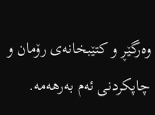وەرگێڕ و کتێبخانەی رۆمان و چاپکردنی ئەم بەرهەمە.